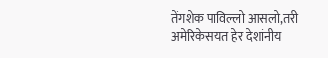तेंगशेक पाविल्लो आसलो,तरी अमेरिकेसयत हेर देशांनीय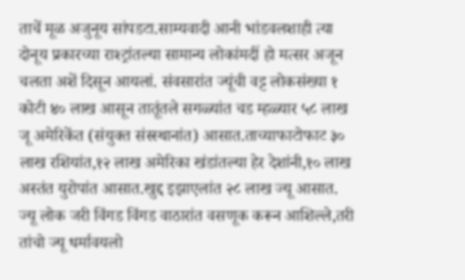ताचें मूळ अजुनूय सांपडटा.साम्यवादी आनी भांडवलशाही त्या दोनूय प्रकारच्या राश्ट्रांतल्या सामान्य लोकांमदीं हो मत्सर अजून चलता अशें दिसून आयलां. संवसारांत ज्यूंची वट्ट लोकसंख्या १ कोटी ४० लाख आसून तातूंतले सगळ्यांत चड म्हळ्यार ५८ लाख जू अमेरिकेंत (संयुक्त संस्स्थानांत) आसात.ताच्याफाटोफाट ३० लाख रशियांत,१२ लाख अमेरिका खंडांतल्या हेर देशांनी,१० लाख अस्तंत युरोपांत आसात.खुद्द इझाएलांत २८ लाख ज्यू आसात. ज्यू लोक जरी विंगड विंगड वाठारांत वसणूक करून आशिल्ले,तरी तांचो ज्यू धर्मावयलो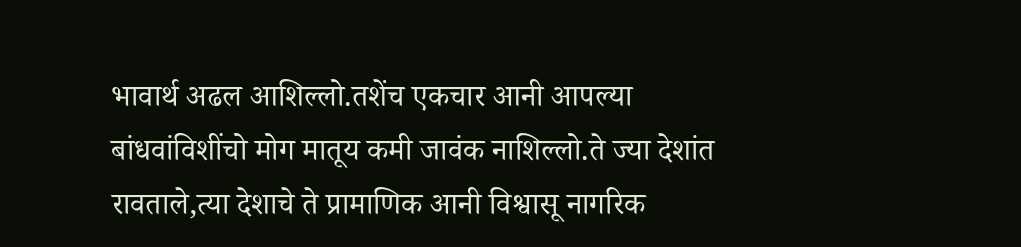भावार्थ अढल आशिल्लो.तशेंच एकचार आनी आपल्या बांधवांविशींचो मोग मातूय कमी जावंक नाशिल्लो.ते ज्या देशांत रावताले,त्या देशाचे ते प्रामाणिक आनी विश्वासू नागरिक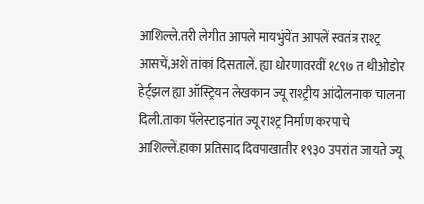आशिल्ले.तरी लेगीत आपले मायभुंयेंत आपलें स्वतंत्र राश्ट्र आसचें,अशें तांकां दिसतालें. ह्या धोरणावरवीं १८९७ त थीओडोर हेर्ट्झल ह्या ऑस्ट्रियन लेखकान ज्यू राश्ट्रीय आंदोलनाक चालना दिली.ताका पॅलेस्टाइनांत ज्यू राश्ट्र निर्माण करपाचे आशिल्लें.हाका प्रतिसाद दिवपाखातीर १९३० उपरांत जायते ज्यू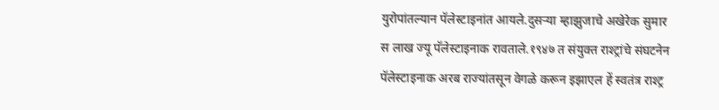युरोपांतल्यान पॅलेस्टाइनांत आयले.दुसऱ्या म्हाझुजाचे अखेरेक सुमार स लाख ज्यू पॅलेस्टाइनाक रावताले.१९४७ त संयुक्त राश्ट्रांचे संघटनेन पॅलेस्टाइनाक अरब राज्यांतसून वेगळे करून इझाएल हें स्वतंत्र राश्ट्र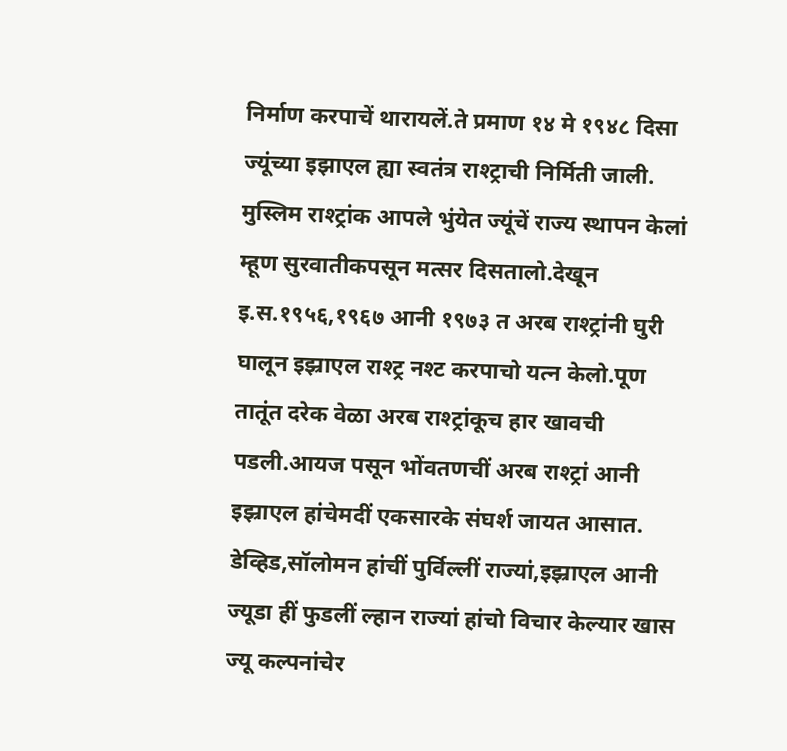निर्माण करपाचें थारायलें.ते प्रमाण १४ मे १९४८ दिसा ज्यूंच्या इझाएल ह्या स्वतंत्र राश्ट्राची निर्मिती जाली. मुस्लिम राश्ट्रांक आपले भुंयेत ज्यूंचें राज्य स्थापन केलां म्हूण सुरवातीकपसून मत्सर दिसतालो.देखून इ.स.१९५६,१९६७ आनी १९७३ त अरब राश्ट्रांनी घुरी घालून इझ्राएल राश्ट्र नश्ट करपाचो यत्न केलो.पूण तातूंत दरेक वेळा अरब राश्ट्रांकूच हार खावची पडली.आयज पसून भोंवतणचीं अरब राश्ट्रां आनी इझ्राएल हांचेमदीं एकसारके संघर्श जायत आसात. डेव्हिड,सॉलोमन हांचीं पुर्विल्लीं राज्यां,इझ्राएल आनी ज्यूडा हीं फुडलीं ल्हान राज्यां हांचो विचार केल्यार खास ज्यू कल्पनांचेर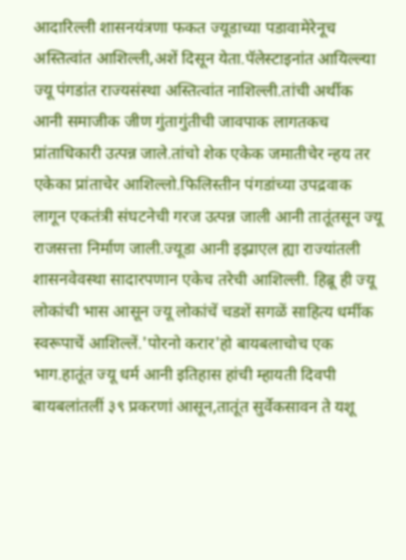आदारिल्ली शासनयंत्रणा फकत ज्यूडाच्या पडावामेरेनूच अस्तित्वांत आशिल्ली,अशें दिसून येता.पॅलेस्टाइनांत आयिल्ल्या ज्यू पंगडांत राज्यसंस्था अस्तित्वांत नाशिल्ली.तांची अर्थीक आनी समाजीक जीण गुंतागुंतीची जावपाक लागतकच प्रांताधिकारी उत्पन्न जाले.तांचो शेक एकेक जमातीचेर न्हय तर एकेका प्रांताचेर आशिल्लो.फिलिस्तीन पंगडांच्या उपद्रवाक लागून एकतंत्री संघटनेची गरज उत्पन्न जाली आनी तातूंतसून ज्यू राजसत्ता निर्माण जाली.ज्यूडा आनी इझ्राएल ह्या राज्यांतली शासनवेवस्था सादारपणान एकेच तरेची आशिल्ली. हिब्रू ही ज्यू लोकांची भास आसून ज्यू लोकांचें चडशें सगळें साहित्य धर्मीक स्वरूपाचें आशिल्लें.'पोरनो करार'हो बायबलाचोच एक भाग.हातूंत ज्यू धर्म आनी इतिहास हांची म्हायती दिवपी बायबलांतलीं ३९ प्रकरणां आसून,तातूंत सुर्वेकसावन ते यशू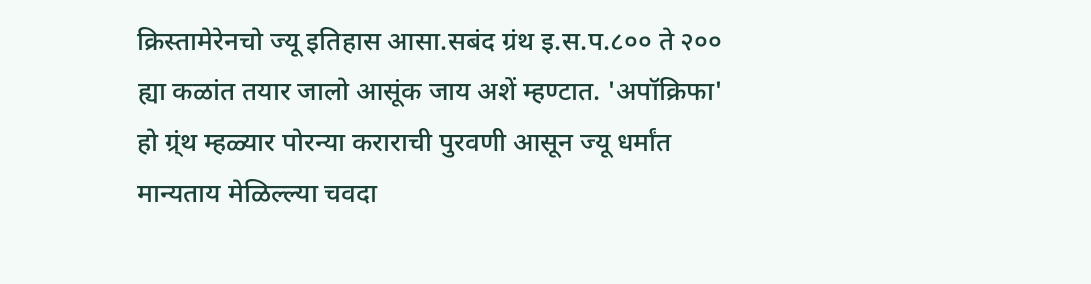क्रिस्तामेरेनचो ज्यू इतिहास आसा.सबंद ग्रंथ इ.स.प.८०० ते २०० ह्या कळांत तयार जालो आसूंक जाय अशें म्हण्टात. 'अपॉक्रिफा' हो ग्र्ंथ म्हळ्यार पोरन्या कराराची पुरवणी आसून ज्यू धर्मांत मान्यताय मेळिल्ल्या चवदा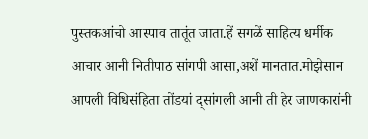पुस्तकआंचो आस्पाव तातूंत जाता.हें सगळें साहित्य धर्मीक आचार आनी नितीपाठ सांगपी आसा,अशें मानतात.मोझेसान आपली विधिसंहिता तोंडयां द्सांगली आनी ती हेर जाणकारांनी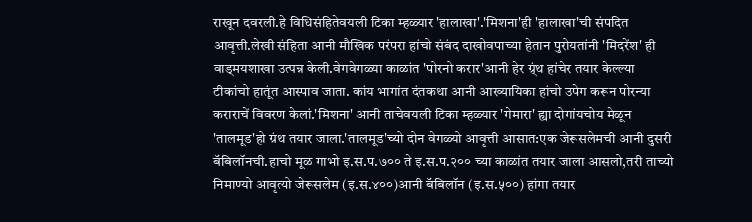राखून दवरली.हे विधिसंहितेवयली टिका म्हळ्यार 'हालाखा'.'मिशना'ही 'हालाखा'ची संपदित आवृत्ती.लेखी संहिता आनी मौखिक परंपरा हांचो संबंद दाखोवपाच्या हेतान पुरोयतांनी 'मिदरेंश' ही वाड्मयशाखा उत्पन्न केली.वेगवेगळ्या काळांत 'पोरनो करार'आनी हेर ग्र्ंथ हांचेर तयार केल्ल्या टीकांचो हातूंत आस्पाव जाता. कांय भागांत दंतकथा आनी आख्यायिका हांचो उपेग करून पोरन्या कराराचें विवरण केलां.'मिशना' आनी ताचेवयली टिका म्हळ्यार 'गेमारा' ह्या दोगांयचोय मेळून 'तालमूड'हो ग्रंथ तयार जाला.'तालमूड'च्यो दोन वेगळ्यो आवृत्ती आसात:एक जेरूसलेमची आनी दुसरी बॅबिलॉनची.हाचो मूळ गाभो इ.स.प.७०० ते इ.स.प.२०० च्या काळांत तयार जाला आसलो,तरी ताच्यो निमाण्यो आवृत्यो जेरूसलेम (इ.स.४००)आनी बॅबिलॉन (इ.स.५००) हांगा तयार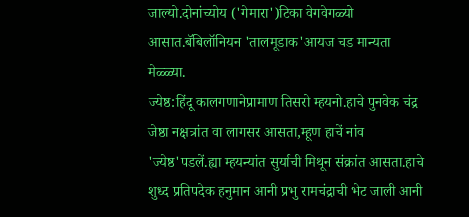जाल्यो.दोनांच्योय ('गेमारा')टिका वेगवेगळ्यो आसात.बॅबिलॉनियन 'तालमूडाक'आयज चड मान्यता मेळ्ळ्या.
ज्येष्ठ:हिंदू कालगणानेप्रामाण तिसरो म्हयनो.हाचे पुनवेक चंद्र जेष्ठा नक्षत्रांत वा लागसर आसता,म्हूण हाचें नांव 'ज्येष्ठ'पडलें.ह्या म्हयन्यांत सुर्याची मिथून संक्रांत आसता.हाचे शुध्द प्रतिपदेक हनुमान आनी प्रभु रामचंद्राची भेट जाली आनी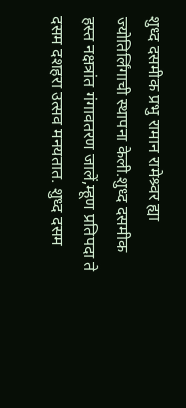शुध्द दसमीक प्रभु रामान रामेश्र्वर ह्या ज्योतिर्लिंगाची स्थापना केली.शुध्द दसमीक हस्त नक्षत्रांत गंगावतरण जालें,म्हूण प्रतिपदा ते दसम दशहरा उत्सव मनयतात. शुध्द दसम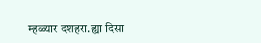म्हळ्यार दशहरा.ह्या दिसा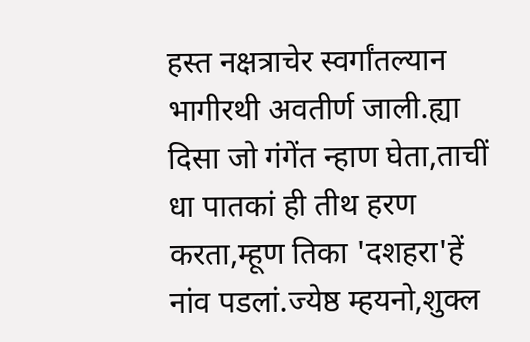हस्त नक्षत्राचेर स्वर्गांतल्यान भागीरथी अवतीर्ण जाली.ह्या दिसा जो गंगेंत न्हाण घेता,ताचीं धा पातकां ही तीथ हरण करता,म्हूण तिका 'दशहरा'हें नांव पडलां.ज्येष्ठ म्हयनो,शुक्ल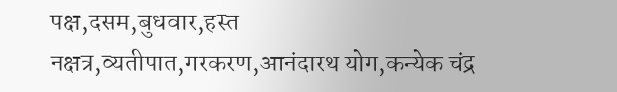पक्ष,दसम,बुधवार,हस्त नक्षत्र,व्यतीपात,गरकरण,आनंदारथ योग,कन्येक चंद्र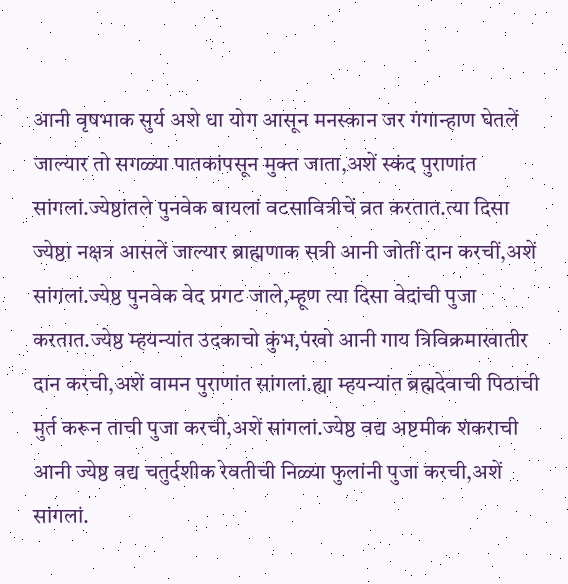आनी वृषभाक सुर्य अशे धा योग आसून मनस्कान जर गंगान्हाण घेतलें जाल्यार तो सगळ्या पातकांपसून मुक्त जाता,अशें स्कंद पुराणांत सांगलां.ज्येष्ठांतले पुनवेक बायलां वटसावित्रीचें व्रत करतात.त्या दिसा ज्येष्ठा नक्षत्र आसलें जाल्यार ब्राह्मणाक सत्री आनी जोतीं दान करचीं,अशें सांगलां.ज्येष्ठ पुनवेक वेद प्रगट जाले,म्हूण त्या दिसा वेदांची पुजा करतात.ज्येष्ठ म्हयन्यांत उदकाचो कुंभ,पंखो आनी गाय त्रिविक्रमाखातीर दान करची,अशें वामन पुराणांत सांगलां.ह्या म्हयन्यांत ब्रह्मदेवाची पिठाची मुर्त करून ताची पुजा करची,अशें सांगलां.ज्येष्ठ वद्य अष्टमीक शंकराची आनी ज्येष्ठ वद्य चतुर्दशीक रेवतीची निळ्या फुलांनी पुजा करची,अशें सांगलां.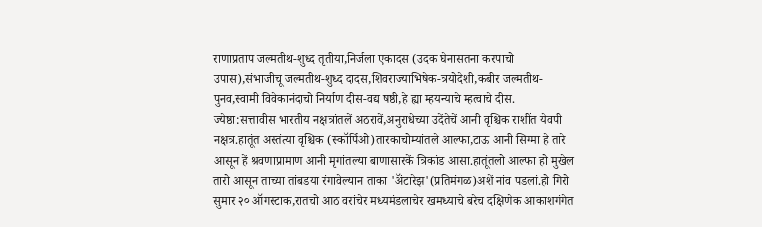राणाप्रताप जल्मतीथ-शुध्द तृतीया,निर्जला एकादस (उदक घेनासतना करपाचो उपास),संभाजीचू जल्मतीथ-शुध्द दादस,शिवराज्याभिषेक-त्रयोदेशी,कबीर जल्मतीथ-पुनव,स्वामी विवेकानंदाचो निर्याण दीस-वद्य षष्ठी,हे ह्या म्हयन्याचे म्हत्वाचे दीस.
ज्येष्ठा:सत्तावीस भारतीय नक्षत्रांतलें अठरावें,अनुराधेच्या उदेंतेचें आनी वृश्चिक राशींत येवपी नक्षत्र.हातूंत अस्तंत्या वृश्चिक (स्कॉर्पिओ)तारकाचोम्यांतले आल्फा,टाऊ आनी सिग्मा हे तारे आसून हें श्रवणाप्रामाण आनी मृगांतल्या बाणासारकें त्रिकांड आसा.हातूंतलो आल्फा हो मुखेल तारो आसून ताच्या तांबडया रंगावेल्यान ताका 'ॲंटारेझ'(प्रतिमंगळ)अशें नांव पडलां.हो गिरो सुमार २० ऑगस्टाक,रातचो आठ वरांचेर मध्यमंडलाचेर खमध्याचे बरेच दक्षिणेक आकाशगंगेत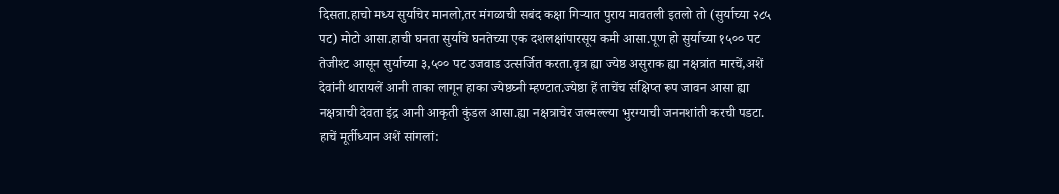दिसता.हाचो मध्य सुर्याचेर मानलो,तर मंगळाची सबंद कक्षा गिऱ्यात पुराय मावतली इतलो तो (सुर्याच्या २८५ पट) मोटो आसा.हाची घनता सुर्याचे घनतेच्या एक दशलक्षांपारसूय कमी आसा.पूण हो सुर्याच्या १५०० पट तेजीश्ट आसून सुर्याच्या ३,५०० पट उजवाड उत्सर्जित करता.वृत्र ह्या ज्येष्ठ असुराक ह्या नक्षत्रांत मारचें,अशें देवांनी थारायलें आनी ताका लागून हाका ज्येष्ठघ्नी म्हण्टात.ज्येष्ठा हें ताचेंच संक्षिप्त रूप जावन आसा ह्या नक्षत्राची देवता इंद्र आनी आकृती कुंडल आसा.ह्या नक्षत्राचेर जल्मल्ल्या भुरग्याची जननशांती करची पडटा. हाचें मूर्तीध्यान अशें सांगलां: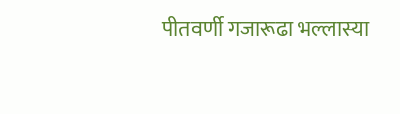पीतवर्णी गजारूढा भल्लास्या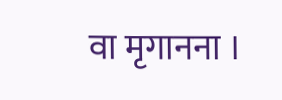वा मृगानना ।